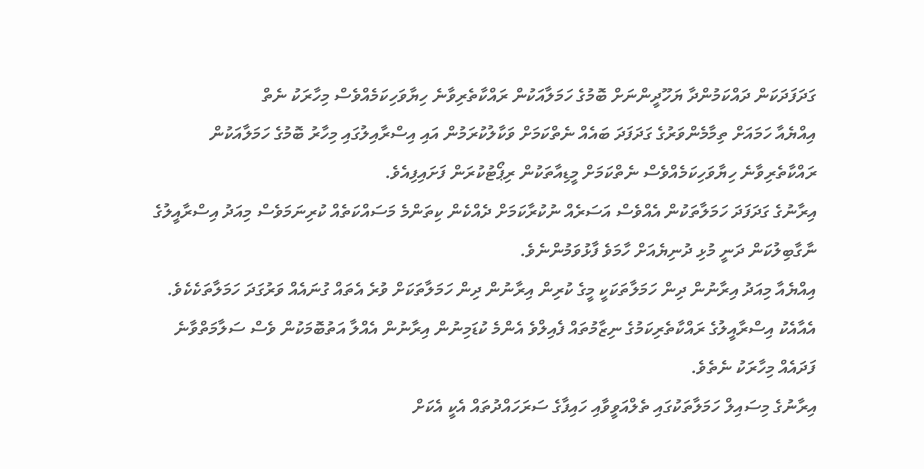ގަދަފަދަކަން ދައްކަމުންދާ ޔަހޫދީންނަށް ބޮމުގެ ހަމަލާއަކުން ރައްކާތެރިވާނެ ހިޔާވަހިކަމެއްވެސް މިހާރަކު ނެތް
އިއްޔެއާ ހަމައަށް ތިމާމެންވަރުގެ ގަދަފަދަ ބައެއް ނެތްކަމަށް ވަކާލުކުރަމުން އައި އިސްރާއިލުގައި މިހާރު ބޮމުގެ ހަމަލާއަކުން ރައްކާތެރިވާނެ ހިޔާވަހިކަމެއްވެސް ނެތްކަމަށް މީޑިއާތަކުން ރިޕޯޓުކުރަން ފަށައިފިއެވެ.
އިރާނުގެ ގަދަފަދަ ހަމަލާތަކުން އެއްވެސް އަސަރެއް ނުކުރާކަމަށް ދެއްކެން ކިތަންމެ މަސައްކަތެއް ކުރިނަމަވެސް މިއަދު އިސްރާއީލުގެ ނާގާބިލުކަން ދަނީ މުޅި ދުނިޔެއަށް ހާމަވެ ފާޅުވަމުންނެވެ.
އިއްޔެއާ މިއަދު އިރާނުން ދިން ހަމަލާތަކަކީ މީގެ ކުރިން އިރާނުން ދިން ހަމަލާތަކަށް ވުރެ އެތައް ގުނައެއް ވަރުގަދަ ހަމަލާތަކެކެވެ. އެއާއެކު އިސްރާއީލުގެ ރައްކާތެރިކަމުގެ ނިޒާމުތައް ފެއިލްވެ އެންމެ ކުޑަމިނުން އިރާނުން އެއްލާ އަތުބޮމަކުން ވެސް ސަލާމަތްވާނެ ފަދައެއް މިހާރަކު ނެތެވެ.
އިރާނުގެ މިސައިލް ހަމަލާތަކުގައި ތެލްއަވީވާއި ހައިފާގެ ސަރަހައްދުތައް އެކީ އެކަށް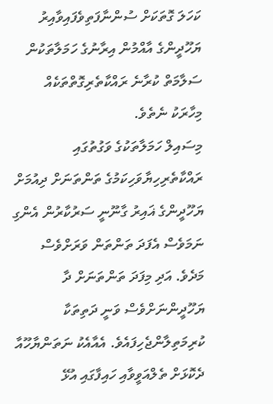ކަހަލަ ގޮތަކަށް ސުންނާފަތިވެފައިވާއިރު ޔަހޫދީންގެ އާއްމުން އިރާނުގެ ހަމަލާތަކުން ސަލާމަތް ކުރާނެ ރައްކާތެރިގޮތްތަކެއް މިހާރަކު ނެތެވެ.
މިސައިލް ހަމަލާތަކުގެ ވަގުތުގައި ރައްކާތެރިހިޔާވަހިކަމުގެ ތަންތަނަށް ދިއުމަށް ޔަހޫދީންގެ ޣައިރު ގާނޫނީ ސަރުކާރުން އެންގި ނަމަވެސް އެފަދަ ތަންތަން ވަރަށްވެސް މަދެވެ. އަދި މިފަދަ ތަންތަނަށް ދާ ޔަހޫދީންނަށްވެސް ވަނީ ދަތިތަކާ ކުރިމަތިލާންޖެހިފައެވެ. އެއާއެކު ނަތަންޔާހޫއާ ދެކޮޅަށް ތެލްއަވީވާއި ހައިފާގައި އުޅޭ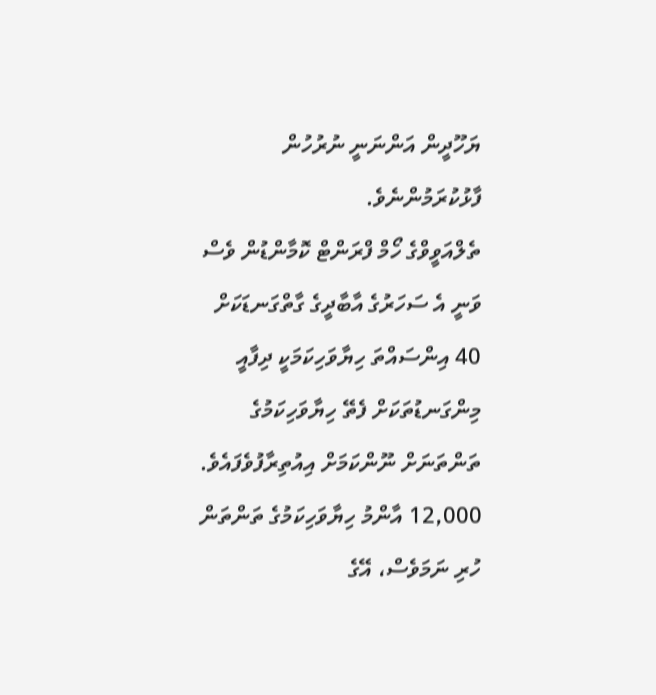ޔަހޫދީން އަންނަނީ ނުރުހުން ފާޅުކުރަމުންނެވެ.
ތެލްއަވީވްގެ ހޯމް ފްރަންޓް ކޮމާންޑުން ވެސް ވަނީ އެ ސަހަރުގެ އާބާދީގެ ގާތްގަނޑަކަށް 40 އިންސައްތަ ހިޔާވަހިކަމަކީ ދިފާއީ މިންގަނޑުތަކަށް ފެތޭ ހިޔާވަހިކަމުގެ ތަންތަނަށް ނޫންކަމަށް އިއުތިރާފުވެފައެވެ.
12,000 އާންމު ހިޔާވަހިކަމުގެ ތަންތަން ހުރި ނަމަވެސް، އޭގެ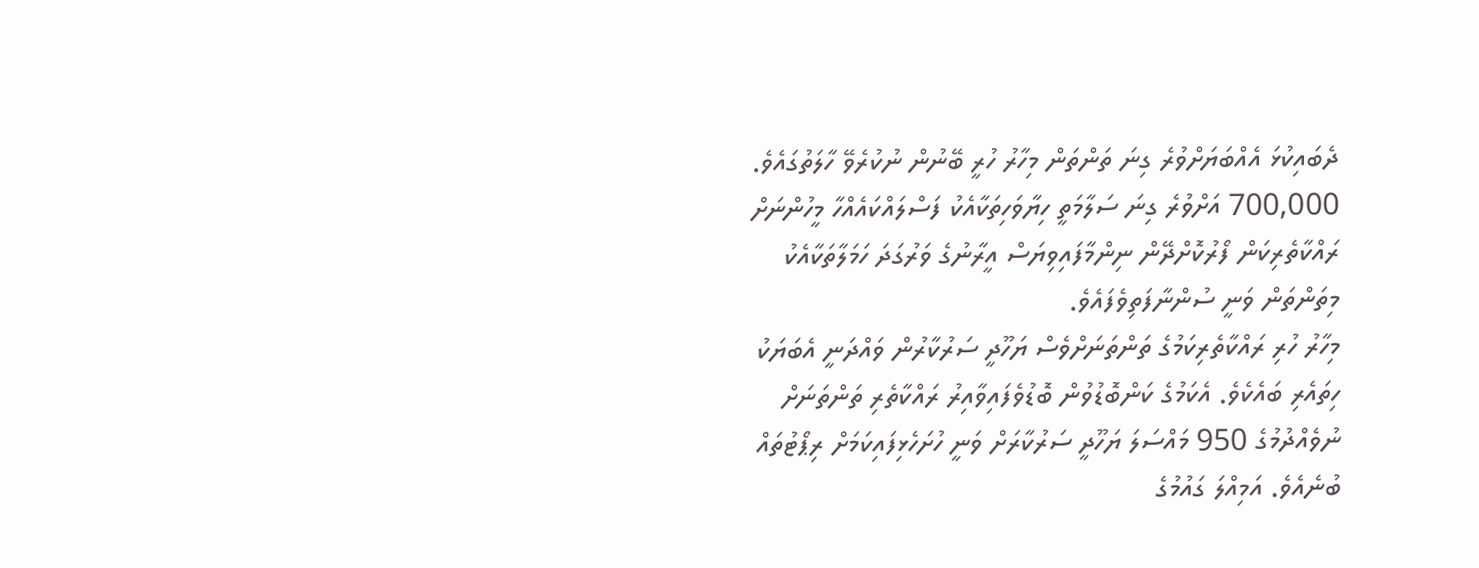ދެބައިކުޅަ އެއްބަޔަށްވުރެ ގިނަ ތަންތަން މިހާރު ހުރީ ބޭނުން ނުކުރެވޭ ހާލަތުގައެވެ. 700,000 އަށްވުރެ ގިނަ ސަލާމަތީ ހިޔާވަހިތަކާއެކު ފަސްލައްކައެއްހާ މީހުންނަށް ރައްކާތެރިކަން ފޯރުކޮށްދޭން ނިންމާފައިވިޔަސް އީރާނުގެ ވަރުގަދަ ހަމަލާތަކާއެކު މިތަންތަން ވަނީ ސުންނާފަތިވެފައެވެ.
މިހާރު ހުރި ރައްކާތެރިކަމުގެ ތަންތަނަށްވެސް ޔަހޫދީ ސަރުކާރުން ވައްދަނީ އެބަޔަކު ހިތައެރި ބައެކެވެ. އެކަމުގެ ކަންބޮޑުވުން ބޮޑުވެފައިވާއިރު ރައްކާތެރި ތަންތަނަށް ނުވެއްދުމުގެ 950 މައްސަލަ ޔަހޫދީ ސަރުކާރަށް ވަނީ ހުށަހެޅިފައިކަމަށް ރިޕޯޓުތައް ބުނެއެވެ. އަމިއްލަ ގައުމުގެ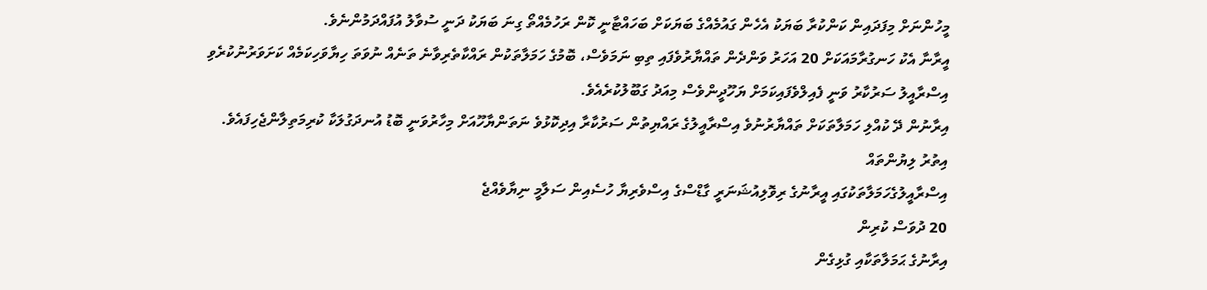މީހުންނަށް މިފަދައިން ކަންކުރާ ބަޔަކު އެހެން ގައުމެއްގެ ބަޔަކަށް ބަހައްޓާނީ ކޮން ރަހުމެއްތޯ ގިނަ ބަޔަކު ދަނީ ސުވާލު އުފައްދަމުންނެވެ.
އީރާނާ އެކު ހަނގުރާމައަކަށް 20 އަހަރު ވަންދެން ތައްޔާރުވެފައި ތިބި ނަމަވެސް، ބޮމުގެ ހަމަލާތަކުން ރައްކާތެރިވާނެ ތަނެއް ނުވަތަ ހިޔާވަހިކަމެއް ކަށަވަރުނުކުރެވި އިސްރާއީލު ސަރުކާރު ވަނީ ފެއިލްވެފައިކަމަށް ޔަހޫދީންވެސް މިއަދު ގަބޫލުކުރެއެވެ.
އިރާނުން ދޭ ކުއްލި ހަމަލާތަކަށް ތައްޔާރުނުވެ އިސްރާއީލުގެ ރައްޔިތުން ސަރުކާރާ އިދިކޮޅުވެ ނަތަންޔާހޫއަށް މިހާރުވަނީ ބޮޑު އުނދަގުލަކާ ކުރިމަތިލާންޖެހިފައެވެ.
އިތުރު ލިޔުންތައް
އިސްރާއީލުގެހަމަލާތަކުގައި އީރާނުގެ ރިވޮލިއުޝަނަރީ ގާޑްސްގެ އިސްވެރިޔާ ހުސެއިން ސަލާމީ ނިޔާވެއްޖެ
20 ދުވަސް ކުރިން
އިރާނުގެ ޙަމަލާތަކާއި ގުޅިގެން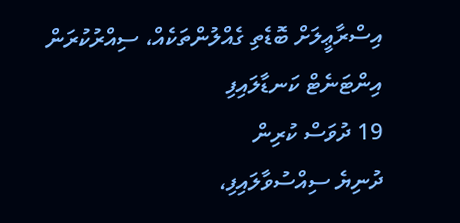އިސްރާޢީލަށް ބޮޑެތި ގެއްލުންތަކެއް، ސިއްރުކުރަން އިންޓަނެޓް ކަނޑާލައިފި
19 ދުވަސް ކުރިން
ދުނިޔެ ސިއްސުވާލައިފި،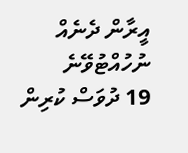އީރާން ދެނެއް ނުހުއްޓުވޭނެ
19 ދުވަސް ކުރިން